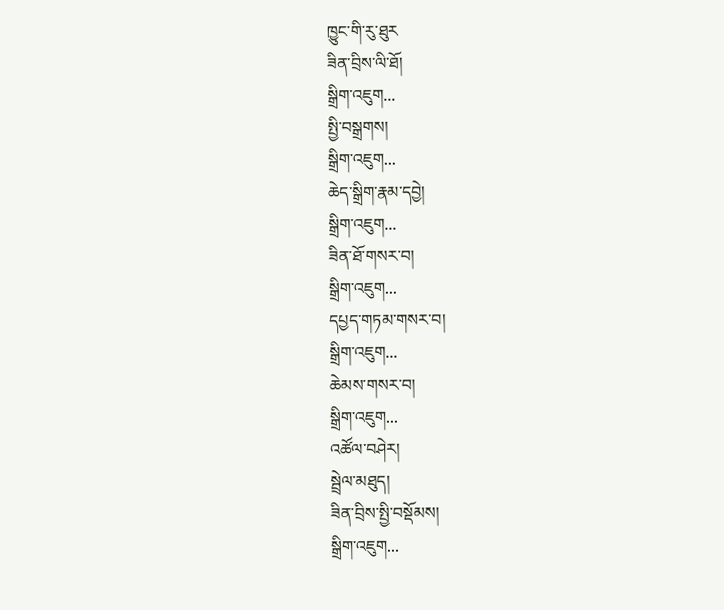ཁྱུང་གི་རུ་ཐུར
ཟིན་བྲིས་ལི་ཐོ།
སྒྲིག་འཇུག...
སྤྱི་བསྒྲགས།
སྒྲིག་འཇུག...
ཆེད་སྒྲིག་རྣམ་དབྱེ།
སྒྲིག་འཇུག...
ཟིན་ཐོ་གསར་བ།
སྒྲིག་འཇུག...
དཔྱད་གཏམ་གསར་བ།
སྒྲིག་འཇུག...
ཆེམས་གསར་བ།
སྒྲིག་འཇུག...
འཚོལ་བཤེར།
སྦྲེལ་མཐུད།
ཟིན་བྲིས་སྤྱི་བསྡོམས།
སྒྲིག་འཇུག...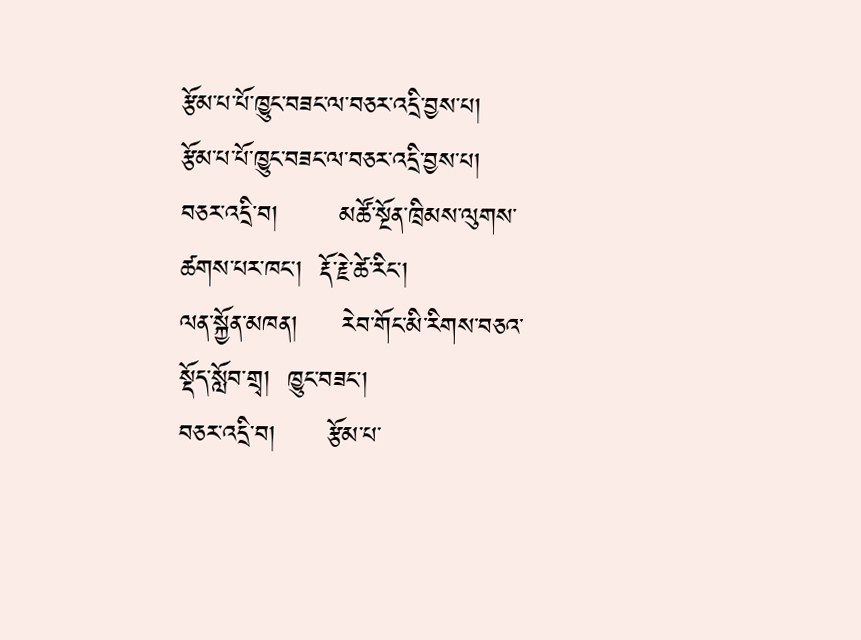རྩོམ་པ་པོ་ཁྱུང་བཟང་ལ་བཅར་འདྲི་བྱས་པ།
རྩོམ་པ་པོ་ཁྱུང་བཟང་ལ་བཅར་འདྲི་བྱས་པ།
བཅར་འདྲི་བ།       མཚོ་སྔོན་ཁྲིམས་ལུགས་ཚགས་པར་ཁང་།  རྡོ་རྗེ་ཚེ་རིང་།
ལན་སྐྱོན་མཁན།     རེབ་གོང་མི་རིགས་བཅའ་སྡོད་སློབ་གྲྭ།  ཁྱུང་བཟང་།
བཅར་འདྲི་བ།      རྩོམ་པ་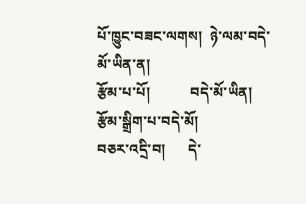པོ་ཁྱུང་བཟང་ལགས།  ཉེ་ལམ་བདེ་མོ་ཡིན་ན།
རྩོམ་པ་པོ།           བདེ་མོ་ཡིན།  རྩོམ་སྒྲིག་པ་བདེ་མོ།
བཅར་འདྲི་བ།      དེ་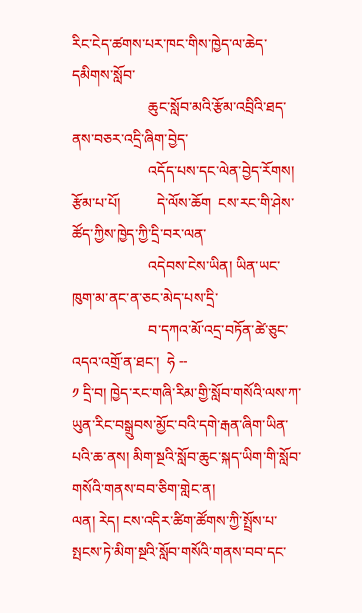རིང་ངེད་ཚགས་པར་ཁང་གིས་ཁྱེད་ལ་ཆེད་དམིགས་སློབ་
                     ཆུང་སློབ་མའི་རྩོམ་འབྲིའི་ཐད་ནས་བཅར་འདྲི་ཞིག་བྱེད་
                     འདོད་པས་དང་ལེན་བྱེད་རོགས།
རྩོམ་པ་པོ།          དེ་ལོས་ཆོག  ངས་རང་གི་ཤེས་ཚོད་ཀྱིས་ཁྱེད་ཀྱི་དྲི་བར་ལན་
                     འདེབས་ངེས་ཡིན། ཡིན་ཡང་ཁུག་མ་ནང་ན་ཅང་མེད་པས་དྲི་
                     བ་དཀའ་མོ་འདྲ་བཏོན་ཚེ་ཅུང་འདའ་འགྲོ་ན་ཐང་།  ཧེ --
༡ དྲི་བ། ཁྱེད་རང་གཞི་རིམ་གྱི་སློབ་གསོའི་ལས་ཀ་ཡུན་རིང་བསྒྲུབས་མྱོང་བའི་དགེ་རྒན་ཞིག་ཡིན་པའི་ཆ་ནས། མིག་སྔའི་སློབ་ཆུང་སྐད་ཡིག་གི་སློབ་གསོའི་གནས་བབ་ཅིག་གླེང་ན།
ལན། རེད། ངས་འདིར་ཚིག་ཚོགས་ཀྱི་སྤྲོས་པ་སྤངས་ཏེ་མིག་སྔའི་སློབ་གསོའི་གནས་བབ་དང་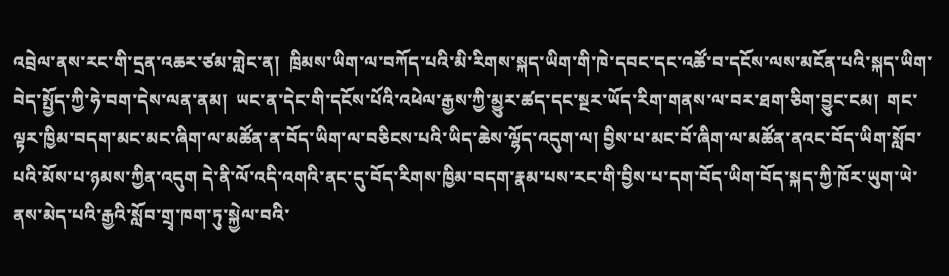འབྲེལ་ནས་རང་གི་དྲན་འཆར་ཙམ་གླེང་ན།  ཁྲིམས་ཡིག་ལ་བཀོད་པའི་མི་རིགས་སྐད་ཡིག་གི་ཁེ་དབང་དང་འཚོ་བ་དངོས་ལས་མངོན་པའི་སྐད་ཡིག་བེད་སྤྱོད་ཀྱི་ཧེ་བག་དེས་ལན་ནམ།  ཡང་ན་དེང་གི་དངོས་པོའི་འཕེལ་རྒྱས་ཀྱི་མྱུར་ཚད་དང་སྔར་ཡོད་རིག་གནས་ལ་བར་ཐག་ཅིག་བྱུང་ངམ།  གང་ལྟར་ཁྱིམ་བདག་མང་མང་ཞིག་ལ་མཚོན་ན་བོད་ཡིག་ལ་བཅིངས་པའི་ཡིད་ཆེས་ལྷོད་འདུག་ལ། བྱིས་པ་མང་བོ་ཞིག་ལ་མཚོན་ནའང་བོད་ཡིག་སློབ་པའི་མོས་པ་ཉམས་ཀྱིན་འདུག དེ་ནི་ལོ་འདི་འགའི་ནང་དུ་བོད་རིགས་ཁྱིམ་བདག་རྣམ་པས་རང་གི་བྱིས་པ་དག་བོད་ཡིག་བོད་སྐད་ཀྱི་ཁོར་ཡུག་ཡེ་ནས་མེད་པའི་རྒྱའི་སློབ་གྲྭ་ཁག་ཏུ་སྐྱེལ་བའི་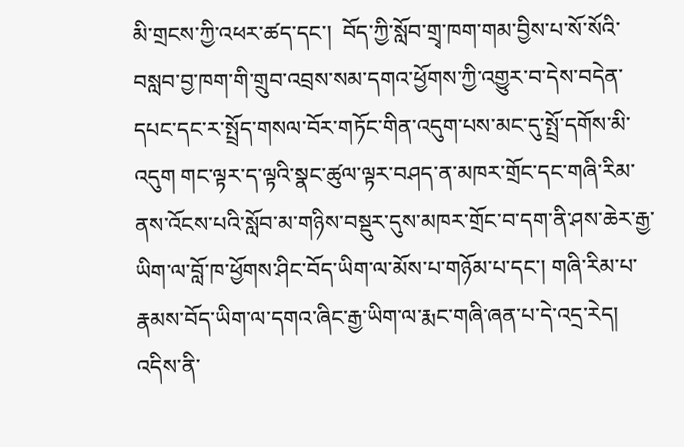མི་གྲངས་ཀྱི་འཕར་ཚད་དང་།  བོད་ཀྱི་སློབ་གྲྭ་ཁག་གམ་བྱིས་པ་སོ་སོའི་བསླབ་བྱ་ཁག་གི་གྲུབ་འབྲས་སམ་དགའ་ཕྱོགས་ཀྱི་འགྱུར་བ་དེས་བདེན་དཔང་དང་ར་སྤྲོད་གསལ་བོར་གཏོང་གིན་འདུག་པས་མང་དུ་སྤྲོ་དགོས་མི་འདུག གང་ལྟར་ད་ལྟའི་སྣང་ཚུལ་ལྟར་བཤད་ན་མཁར་གྲོང་དང་གཞི་རིམ་ནས་འོངས་པའི་སློབ་མ་གཉིས་བསྡུར་དུས་མཁར་གྲོང་བ་དག་ནི་ཤས་ཆེར་རྒྱ་ཡིག་ལ་བློ་ཁ་ཕྱོགས་ཤིང་བོད་ཡིག་ལ་མོས་པ་གཉོམ་པ་དང་། གཞི་རིམ་པ་རྣམས་བོད་ཡིག་ལ་དགའ་ཞིང་རྒྱ་ཡིག་ལ་རྨང་གཞི་ཞན་པ་དེ་འདྲ་རེད།  འདིས་ནི་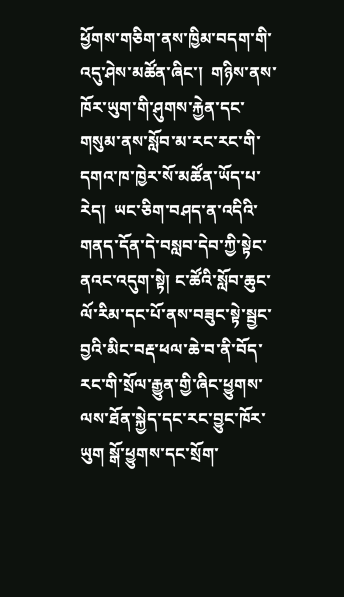ཕྱོགས་གཅིག་ནས་ཁྱིམ་བདག་གི་འདུ་ཤེས་མཚོན་ཞིང་།  གཉིས་ནས་ཁོར་ཡུག་གི་ཤུགས་རྐྱེན་དང་གསུམ་ནས་སློབ་མ་རང་རང་གི་དགའ་ཁ་ཁྱེར་སོ་མཚོན་ཡོད་པ་རེད།  ཡང་ཅིག་བཤད་ན་འདིའི་གནད་དོན་དེ་བསླབ་དེབ་ཀྱི་སྟེང་ནའང་འདུག་སྟེ། ང་ཚོའི་སློབ་ཆུང་ལོ་རིམ་དང་པོ་ནས་བཟུང་སྟེ་སྦྱང་བྱའི་མིང་བརྡ་ཕལ་ཆེ་བ་ནི་བོད་རང་གི་སྲོལ་རྒྱུན་གྱི་ཞིང་ཕྱུགས་ལས་ཐོན་སྐྱེད་དང་རང་བྱུང་ཁོར་ཡུག སྒོ་ཕྱུགས་དང་སྲོག་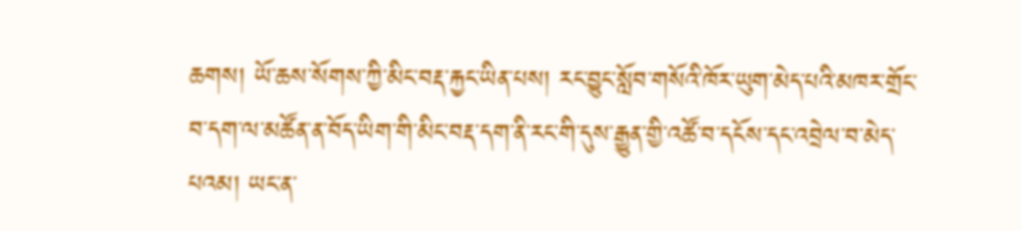ཆགས། ཡོ་ཆས་སོགས་ཀྱི་མིང་བརྡ་རྐྱང་ཡིན་པས། རང་བྱུང་སློབ་གསོའི་ཁོར་ཡུག་མེད་པའི་མཁར་གྲོང་བ་དག་ལ་མཚོན་ན་བོད་ཡིག་གི་མིང་བརྡ་དག་ནི་རང་གི་དུས་རྒྱུན་གྱི་འཚོ་བ་དངོས་དང་འབྲེལ་བ་མེད་པའམ། ཡང་ན་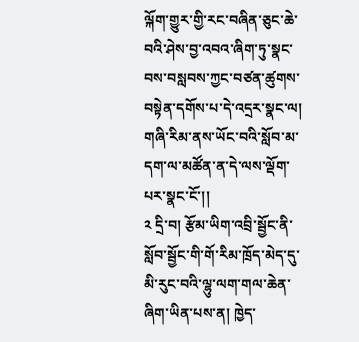ལྐོག་གྱུར་གྱི་རང་བཞིན་ཅུང་ཆེ་བའི་ཤེས་བྱ་འབའ་ཞིག་ཏུ་སྣང་བས་བསླབས་ཀྱང་བཙན་ཚུགས་བསྟེན་དགོས་པ་དེ་འདྲར་སྣང་ལ། གཞི་རིམ་ནས་ཡོང་བའི་སློབ་མ་དག་ལ་མཚོན་ན་དེ་ལས་ལྡོག་པར་སྣང་ངོ་།།
༢ དྲི་བ། རྩོམ་ཡིག་འབྲི་སྦྱོང་ནི་སློབ་སྦྱོང་གི་གོ་རིམ་ཁྲོད་མེད་དུ་མི་རུང་བའི་ལྷུ་ལག་གལ་ཆེན་ཞིག་ཡིན་པས་ན། ཁྱེད་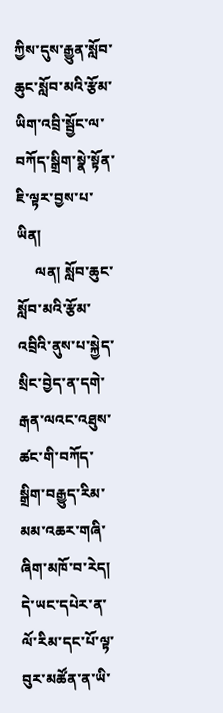ཀྱིས་དུས་རྒྱུན་སློབ་ཆུང་སློབ་མའི་རྩོམ་ཡིག་འབྲི་སྦྱོང་ལ་བཀོད་སྒྲིག་སྣེ་སྟོན་ཇི་ལྟར་བྱས་པ་ཡིན།
     ལན། སློབ་ཆུང་སློབ་མའི་རྩོམ་འབྲིའི་ནུས་པ་སྐྱེད་སྲིང་བྱེད་ན་དགེ་རྒན་ལའང་འཐུས་ཚང་གི་བཀོད་སྒྲིག་བརྒྱུད་རིམ་མམ་འཆར་གཞི་ཞིག་མཁོ་བ་རེད། དེ་ཡང་དཔེར་ན་ལོ་རིམ་དང་པོ་ལྟ་བུར་མཚོན་ན་ཡི་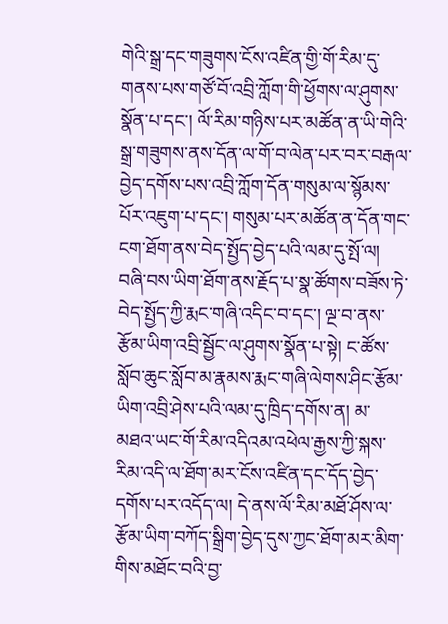གེའི་སྒྲ་དང་གཟུགས་ངོས་འཛིན་གྱི་གོ་རིམ་དུ་གནས་པས་གཙོ་བོ་འབྲི་ཀློག་གི་ཕྱོགས་ལ་ཤུགས་སྣོན་པ་དང་། ལོ་རིམ་གཉིས་པར་མཚོན་ན་ཡི་གེའི་སྒྲ་གཟུགས་ནས་དོན་ལ་གོ་བ་ལེན་པར་བར་བརྒལ་བྱེད་དགོས་པས་འབྲི་ཀློག་དོན་གསུམ་ལ་སྙོམས་པོར་འཇུག་པ་དང་། གསུམ་པར་མཚོན་ན་དོན་གང་ངག་ཐོག་ནས་བེད་སྤྱོད་བྱེད་པའི་ལམ་དུ་སྤོ་ལ།  བཞི་བས་ཡིག་ཐོག་ནས་རྗོད་པ་སྣ་ཚོགས་བཟོས་ཏེ་བེད་སྤྱོད་ཀྱི་རྨང་གཞི་འདིང་བ་དང་། ལྔ་བ་ནས་རྩོམ་ཡིག་འབྲི་སྦྱོང་ལ་ཤུགས་སྣོན་པ་སྟེ། ང་ཚོས་སློབ་ཆུང་སློབ་མ་རྣམས་རྨང་གཞི་ལེགས་ཤིང་རྩོམ་ཡིག་འབྲི་ཤེས་པའི་ལམ་དུ་ཁྲིད་དགོས་ན། མ་མཐའ་ཡང་གོ་རིམ་འདིའམ་འཕེལ་རྒྱས་ཀྱི་སྐས་རིམ་འདི་ལ་ཐོག་མར་ངོས་འཛིན་དང་དོད་བྱེད་དགོས་པར་འདོད་ལ། དེ་ནས་ལོ་རིམ་མཐོ་ཤོས་ལ་རྩོམ་ཡིག་བཀོད་སྒྲིག་བྱེད་དུས་ཀྱང་ཐོག་མར་མིག་གིས་མཐོང་བའི་བྱ་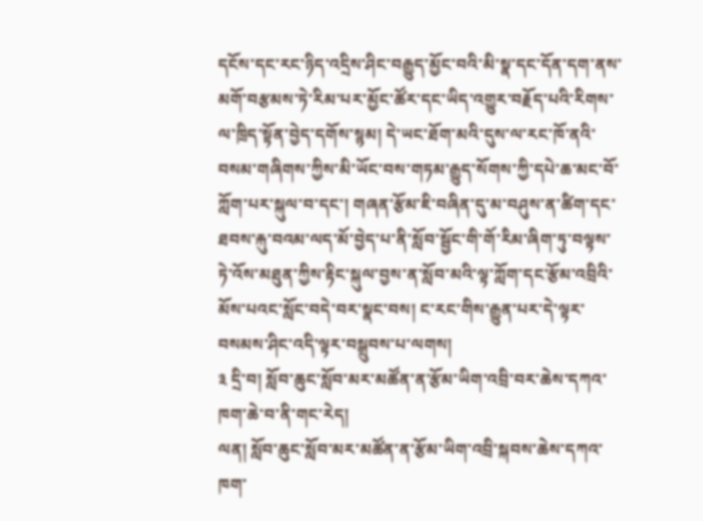དངོས་དང་རང་ཉིད་འདྲིས་ཤིང་བརྒྱུད་མྱོང་བའི་མི་སྣ་དང་དོན་དག་ནས་མགོ་བརྩམས་ཏེ་རིམ་པར་མྱོང་ཚོར་དང་ཡིད་འགྱུར་བརྗོད་པའི་རིགས་ལ་ཁྲིད་སྟོན་བྱེད་དགོས་སྙམ། དེ་ཡང་ཐོག་མའི་དུས་ལ་རང་ཁོ་ནའི་བསམ་གཞིགས་ཀྱིས་མི་ཡོང་བས་གཏམ་རྒྱུད་སོགས་ཀྱི་དཔེ་ཆ་མང་བོ་ཀློག་པར་སྐུལ་བ་དང་། གཞན་རྩོམ་ཇི་བཞིན་དུ་མ་བཤུས་ན་ཚིག་དང་ཐབས་རྐུ་བའམ་ལད་མོ་བྱེད་པ་ནི་སློབ་སྦྱོང་གི་གོ་རིམ་ཞིག་ཏུ་བལྟས་ཏེ་འོས་མཐུན་ཀྱིས་རྟིང་སྐུལ་བྱས་ན་སློབ་མའི་ལྟ་ཀློག་དང་རྩོམ་འབྲིའི་མོས་པའང་སློང་བདེ་བར་སྣང་བས། ང་རང་གིས་རྒྱུན་པར་དེ་ལྟར་བསམས་ཤིང་འདི་ལྟར་བསྒྲུབས་པ་ལགས།
༣ དྲི་བ། སློབ་ཆུང་སློབ་མར་མཚོན་ན་རྩོམ་ཡིག་འབྲི་བར་ཆེས་དཀའ་ཁག་ཆེ་བ་ནི་གང་རེད།
ལན། སློབ་ཆུང་སློབ་མར་མཚོན་ན་རྩོམ་ཡིག་འབྲི་སྐབས་ཆེས་དཀའ་ཁག་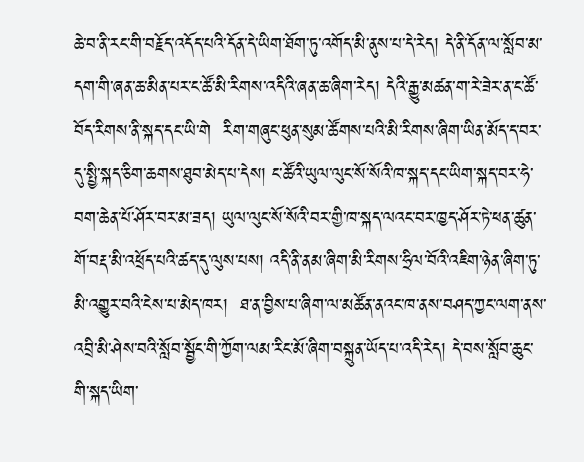ཆེ་བ་ནི་རང་གི་བརྗོད་འདོད་པའི་དོན་དེ་ཡིག་ཐོག་ཏུ་འགོད་མི་ནུས་པ་དེ་རེད། དེ་ནི་དོན་ལ་སློབ་མ་དག་གི་ཞན་ཆ་མིན་པར་ང་ཚོ་མི་རིགས་འདིའི་ཞན་ཆ་ཞིག་རེད། དེའི་རྒྱུ་མཚན་ག་རེ་ཟེར་ན་ང་ཚོ་བོད་རིགས་ནི་སྐད་དང་ཡི་གེ  རིག་གཞུང་ཕུན་སུམ་ཚོགས་པའི་མི་རིགས་ཞིག་ཡིན་མོད་ད་བར་དུ་སྤྱི་སྐད་ཅིག་ཆགས་ཐུབ་མེད་པ་དེས། ང་ཚོའི་ཡུལ་ལུང་སོ་སོའི་ཁ་སྐད་དང་ཡིག་སྐད་བར་ཧེ་བག་ཆེན་པོ་ཤོར་བར་མ་ཟད། ཡུལ་ལུང་སོ་སོའི་བར་གྱི་ཁ་སྐད་ལའང་བར་ཁྱད་ཤོར་ཏེ་ཕན་ཚུན་གོ་བརྡ་མི་འཕྲོད་པའི་ཚད་དུ་ལུས་པས། འདི་ནི་ནམ་ཞིག་མི་རིགས་ཧྲིལ་བོའི་འཇིག་ཉེན་ཞིག་ཏུ་མི་འགྱུར་བའི་ངེས་པ་མེད་ཁར།  ཐ་ན་བྱིས་པ་ཞིག་ལ་མཚོན་ནའང་ཁ་ནས་བཤད་ཀྱང་ལག་ནས་འབྲི་མི་ཤེས་བའི་སློབ་སྦྱོང་གི་ཀྱོག་ལམ་རིང་མོ་ཞིག་བསྐྲུན་ཡོད་པ་འདི་རེད། དེ་བས་སློབ་ཆུང་གི་སྐད་ཡིག་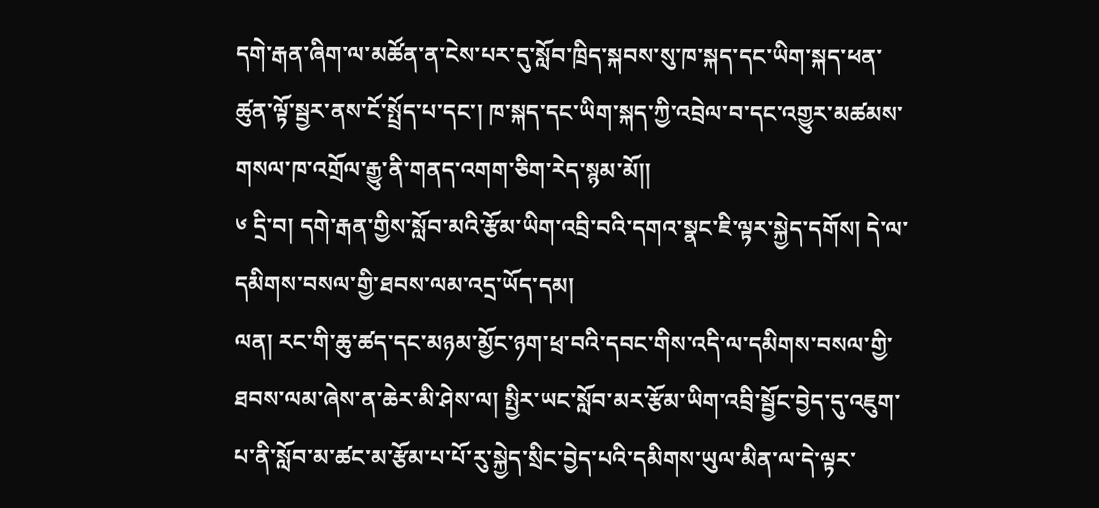དགེ་རྒན་ཞིག་ལ་མཚོན་ན་ངེས་པར་དུ་སློབ་ཁྲིད་སྐབས་སུ་ཁ་སྐད་དང་ཡིག་སྐད་ཕན་ཚུན་ལྟོ་སྦྱར་ནས་ངོ་སྤྲོད་པ་དང་། ཁ་སྐད་དང་ཡིག་སྐད་ཀྱི་འབྲེལ་བ་དང་འགྱུར་མཚམས་གསལ་ཁ་འགྲོལ་རྒྱུ་ནི་གནད་འགག་ཅིག་རེད་སྙམ་མོ།།
༦ དྲི་བ། དགེ་རྒན་གྱིས་སློབ་མའི་རྩོམ་ཡིག་འབྲི་བའི་དགའ་སྣང་ཇི་ལྟར་སྐྱེད་དགོས། དེ་ལ་དམིགས་བསལ་གྱི་ཐབས་ལམ་འདྲ་ཡོད་དམ།
ལན། རང་གི་ཆུ་ཚད་དང་མཉམ་མྱོང་ཉག་ཕྲ་བའི་དབང་གིས་འདི་ལ་དམིགས་བསལ་གྱི་ཐབས་ལམ་ཞེས་ན་ཆེར་མི་ཤེས་ལ། སྤྱིར་ཡང་སློབ་མར་རྩོམ་ཡིག་འབྲི་སྦྱོང་བྱེད་དུ་འཇུག་པ་ནི་སློབ་མ་ཚང་མ་རྩོམ་པ་པོ་རུ་སྐྱེད་སྲིང་བྱེད་པའི་དམིགས་ཡུལ་མིན་ལ་དེ་ལྟར་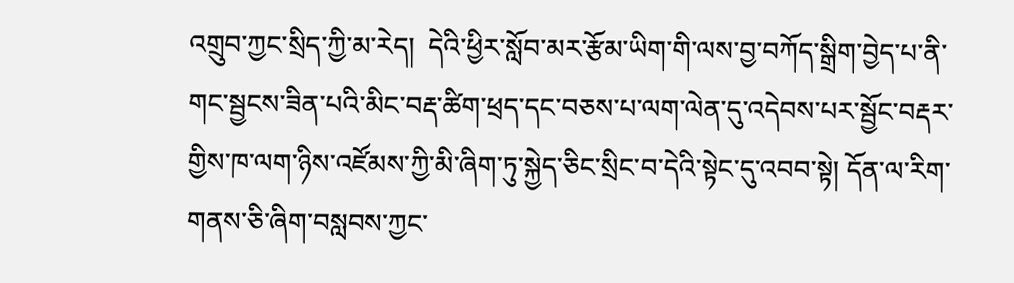འགྲུབ་ཀྱང་སྲིད་ཀྱི་མ་རེད།  དེའི་ཕྱིར་སློབ་མར་རྩོམ་ཡིག་གི་ལས་བྱ་བཀོད་སྒྲིག་བྱེད་པ་ནི་གང་སྦྱངས་ཟིན་པའི་མིང་བརྡ་ཚིག་ཕྲད་དང་བཅས་པ་ལག་ལེན་དུ་འདེབས་པར་སྦྱོང་བརྡར་གྱིས་ཁ་ལག་ཉིས་འཛོམས་ཀྱི་མི་ཞིག་ཏུ་སྐྱེད་ཅིང་སྲིང་བ་དེའི་སྟེང་དུ་འབབ་སྟེ། དོན་ལ་རིག་གནས་ཅི་ཞིག་བསླབས་ཀྱང་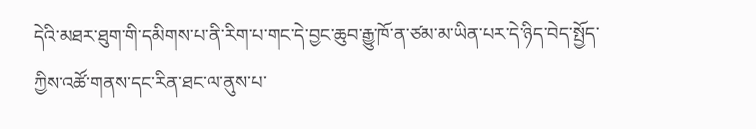དེའི་མཐར་ཐུག་གི་དམིགས་པ་ནི་རིག་པ་གང་དེ་བྱང་ཆུབ་རྒྱུ་ཁོ་ན་ཙམ་མ་ཡིན་པར་དེ་ཉིད་བེད་སྤྱོད་ཀྱིས་འཚོ་གནས་དང་རིན་ཐང་ལ་ནུས་པ་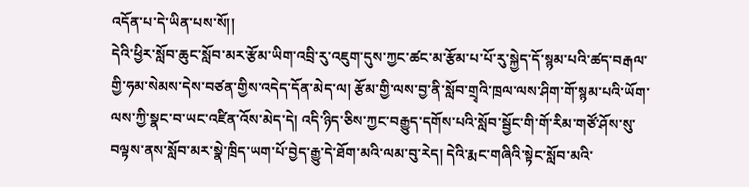འདོན་པ་དེ་ཡིན་པས་སོ།།
དེའི་ཕྱིར་སློབ་ཆུང་སློབ་མར་རྩོམ་ཡིག་འབྲི་རུ་འཇུག་དུས་ཀྱང་ཚང་མ་རྩོམ་པ་པོ་རུ་སྐྱེད་དོ་སྙམ་པའི་ཚད་བརྒལ་གྱི་ཧམ་སེམས་དེས་བཙན་གྱིས་འདེད་དོན་མེད་ལ། རྩོམ་གྱི་ལས་བྱ་ནི་སློབ་གྲྭའི་ཁྲལ་ལས་ཤིག་གོ་སྙམ་པའི་ཡོག་ལས་ཀྱི་སྣང་བ་ཡང་འཛིན་འོས་མེད་དེ། འདི་ཉིད་ཅིས་ཀྱང་བརྒྱུད་དགོས་པའི་སློབ་སྦྱོང་གི་གོ་རིམ་གཙོ་ཤོས་སུ་བལྟས་ནས་སློབ་མར་སྣེ་ཁྲིད་ཡག་པོ་བྱེད་རྒྱུ་དེ་ཐོག་མའི་ལམ་བུ་རེད། དེའི་རྨང་གཞིའི་སྟེང་སློབ་མའི་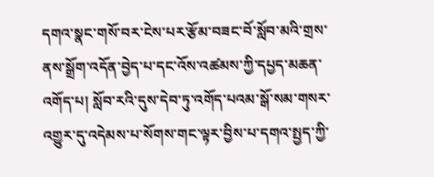དགའ་སྣང་གསོ་བར་ངེས་པར་རྩོམ་བཟང་བོ་སློབ་མའི་གྲས་ནས་སྒྲོག་འདོན་བྱེད་པ་དང་འོས་འཚམས་ཀྱི་དཔྱད་མཆན་འགོད་པ། སློབ་རའི་དུས་དེབ་ཏུ་འགོད་པའམ་སྒོ་སམ་གསར་འགྱུར་དུ་འདེམས་པ་སོགས་གང་ལྟར་བྱིས་པ་དགའ་སྤྱད་ཀྱི་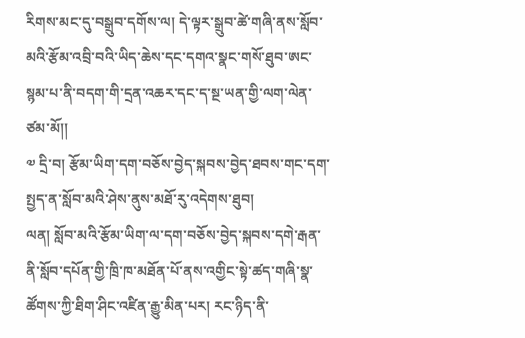རིགས་མང་དུ་བསྒྲུབ་དགོས་ལ། དེ་ལྟར་སྒྲུབ་ཚེ་གཞི་ནས་སློབ་མའི་རྩོམ་འབྲི་བའི་ཡིད་ཆེས་དང་དགའ་སྣང་གསོ་ཐུབ་ཨང་སྙམ་པ་ནི་བདག་གི་དྲན་འཆར་དང་ད་སྔ་ཡན་གྱི་ལག་ལེན་ཙམ་མོ།།
༧ དྲི་བ། རྩོམ་ཡིག་དག་བཅོས་བྱེད་སྐབས་བྱེད་ཐབས་གང་དག་སྤྱད་ན་སློབ་མའི་ཤེས་ནུས་མཐོ་རུ་འདེགས་ཐུབ།
ལན། སློབ་མའི་རྩོམ་ཡིག་ལ་དག་བཅོས་བྱེད་སྐབས་དགེ་རྒན་ནི་སློབ་དཔོན་གྱི་ཁྲི་ཁ་མཐོན་པོ་ནས་འགྱིང་སྟེ་ཚད་གཞི་སྣ་ཚོགས་ཀྱི་ཐིག་ཤིང་འཛིན་རྒྱུ་མིན་པར། རང་ཉིད་ནི་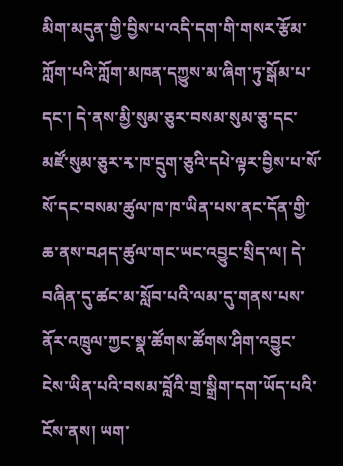མིག་མདུན་གྱི་བྱིས་པ་འདི་དག་གི་གསར་རྩོམ་ཀློག་པའི་ཀློག་མཁན་དཀྱུས་མ་ཞིག་ཏུ་སྒོམ་པ་དང་། དེ་ནས་མྱི་སུམ་ཅུར་བསམ་སུམ་ཅུ་དང་མཛོ་སུམ་ཅུར་རྭ་ཁ་དྲུག་ཅུའི་དཔེ་ལྟར་བྱིས་པ་སོ་སོ་དང་བསམ་ཚུལ་ཁ་ཁ་ཡིན་པས་ནང་དོན་གྱི་ཆ་ནས་བཤད་ཚུལ་གང་ཡང་འབྱུང་སྲིད་ལ། དེ་བཞིན་དུ་ཚང་མ་སློབ་པའི་ལམ་དུ་གནས་པས་ནོར་འཁྲུལ་ཀྱང་སྣ་ཚོགས་ཚོགས་ཤིག་འབྱུང་ངེས་ཡིན་པའི་བསམ་བློའི་གྲ་སྒྲིག་དག་ཡོད་པའི་ངོས་ནས། ཡག་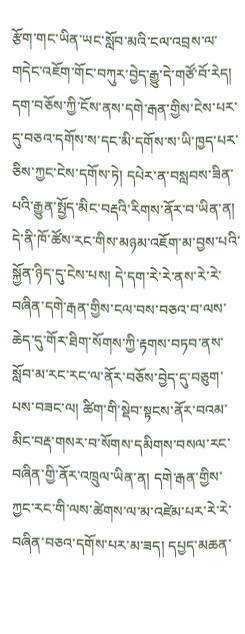རྩོག་གང་ཡིན་ཡང་སློབ་མའི་ངལ་འབྲས་ལ་གདེང་འཇོག་གོང་བཀུར་བྱེད་རྒྱུ་དེ་གཙོ་བོ་རེད། དག་བཅོས་ཀྱི་ངོས་ནས་དགེ་རྒན་གྱིས་ངེས་པར་དུ་བཅའ་དགོས་ས་དང་མི་དགོས་ས་ཡི་ཁྱད་པར་ཅིས་ཀྱང་ངེས་དགོས་ཏེ། དཔེར་ན་བསླབས་ཟིན་པའི་རྒྱུན་སྤྱོད་མིང་བརྡའི་རིགས་ནོར་བ་ཡིན་ན། དེ་ནི་ཁོ་ཚོས་རང་གིས་མཉམ་འཇོག་མ་བྱས་པའི་སྐྱོན་ཉིད་དུ་ངེས་པས། དེ་དག་རེ་རེ་ནས་རེ་རེ་བཞིན་དགེ་རྒན་གྱིས་ངལ་བས་བཅའ་བ་ལས་ཆེད་དུ་གོར་ཐིག་སོགས་ཀྱི་རྟགས་བཏབ་ནས་སློབ་མ་རང་རང་ལ་ནོར་བཅོས་བྱེད་དུ་བཅུག་པས་བཟང་ལ། ཚིག་གི་སྡེབ་སྟངས་ནོར་བའམ་མིང་བརྡ་གསར་བ་སོགས་དམིགས་བསལ་རང་བཞིན་གྱི་ནོར་འཁྲུལ་ཡིན་ན། དགེ་རྒན་གྱིས་ཀྱང་རང་གི་ལས་ཚེགས་ལ་མ་འཛེམ་པར་རེ་རེ་བཞིན་བཅའ་དགོས་པར་མ་ཟད། དཔྱད་མཆན་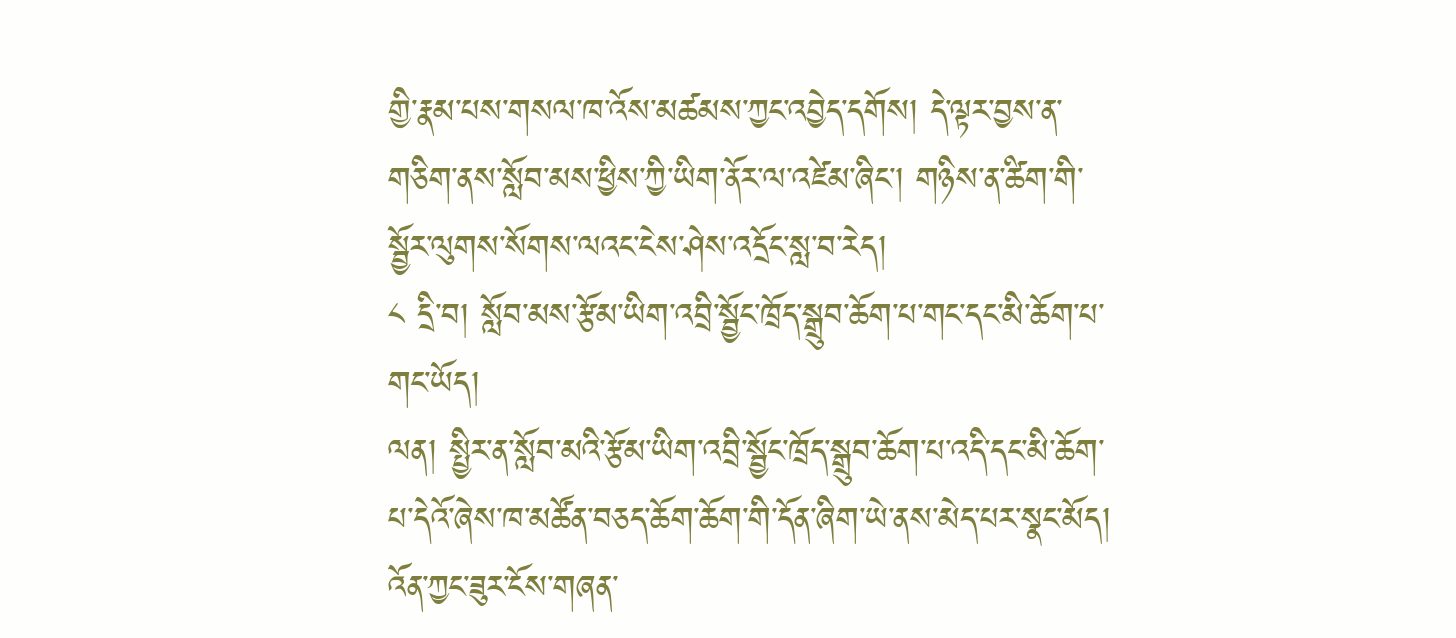གྱི་རྣམ་པས་གསལ་ཁ་འོས་མཚམས་ཀྱང་འབྱེད་དགོས། དེ་ལྟར་བྱས་ན་གཅིག་ནས་སློབ་མས་ཕྱིས་ཀྱི་ཡིག་ནོར་ལ་འཛེམ་ཞིང་། གཉིས་ན་ཚིག་གི་སྦྱོར་ལུགས་སོགས་ལའང་ངེས་ཤེས་འདྲོང་སླ་བ་རེད།
༨ དྲི་བ། སློབ་མས་རྩོམ་ཡིག་འབྲི་སྦྱོང་ཁྲོད་སྒྲུབ་ཆོག་པ་གང་དང་མི་ཆོག་པ་གང་ཡོད།
ལན། སྤྱིར་ན་སློབ་མའི་རྩོམ་ཡིག་འབྲི་སྦྱོང་ཁྲོད་སྒྲུབ་ཆོག་པ་འདི་དང་མི་ཆོག་པ་དེའོ་ཞེས་ཁ་མཚོན་བཅད་ཆོག་ཆོག་གི་དོན་ཞིག་ཡེ་ནས་མེད་པར་སྣང་མོད། འོན་ཀྱང་ཟུར་ངོས་གཞན་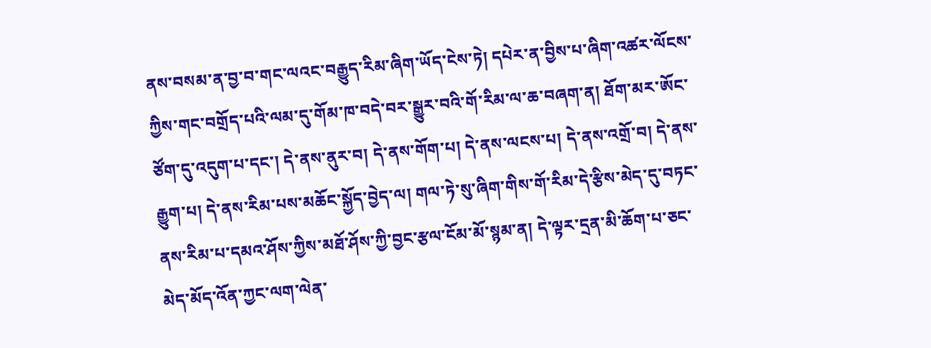ནས་བསམ་ན་བྱ་བ་གང་ལའང་བརྒྱུད་རིམ་ཞིག་ཡོད་ངེས་ཏེ། དཔེར་ན་བྱིས་པ་ཞིག་འཚར་ལོངས་ཀྱིས་གང་བགྲོད་པའི་ལམ་དུ་གོམ་ཁ་བདེ་བར་སྒྱུར་བའི་གོ་རིམ་ལ་ཆ་བཞག་ན། ཐོག་མར་ཨོང་ཙོག་དུ་འདུག་པ་དང་། དེ་ནས་ནུར་བ། དེ་ནས་གོག་པ། དེ་ནས་ལངས་པ། དེ་ནས་འགྲོ་བ། དེ་ནས་རྒྱུག་པ། དེ་ནས་རིམ་པས་མཆོང་སྐྱོད་བྱེད་ལ། གལ་ཏེ་སུ་ཞིག་གིས་གོ་རིམ་དེ་རྩིས་མེད་དུ་བཏང་ནས་རིམ་པ་དམའ་ཤོས་ཀྱིས་མཐོ་ཤོས་ཀྱི་བྱང་རྩལ་ངོམ་མོ་སྙམ་ན། དེ་ལྟར་དྲན་མི་ཆོག་པ་ཅང་མེད་མོད་འོན་ཀྱང་ལག་ལེན་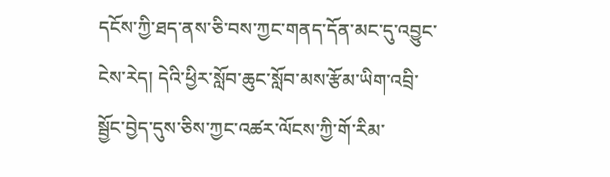དངོས་ཀྱི་ཐད་ནས་ཅི་བས་ཀྱང་གནད་དོན་མང་དུ་འབྱུང་ངེས་རེད། དེའི་ཕྱིར་སློབ་ཆུང་སློབ་མས་རྩོམ་ཡིག་འབྲི་སྦྱོང་བྱེད་དུས་ཅིས་ཀྱང་འཚར་ལོངས་ཀྱི་གོ་རིམ་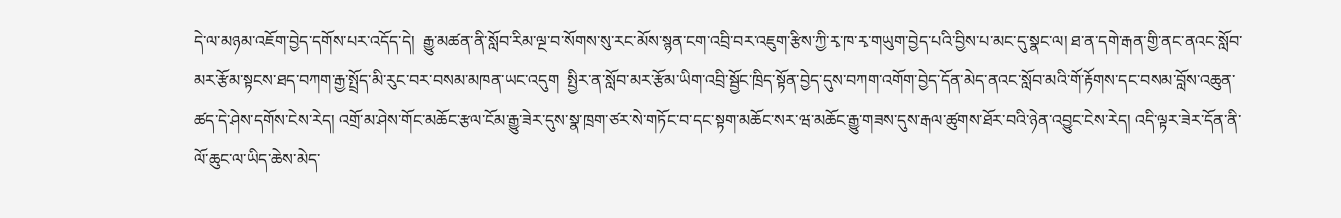དེ་ལ་མཉམ་འཇོག་བྱེད་དགོས་པར་འདོད་དེ།  རྒྱུ་མཚན་ནི་སློབ་རིམ་ལྔ་བ་སོགས་སུ་རང་མོས་སྙན་ངག་འབྲི་བར་འཇུག་རྩིས་ཀྱི་རྭ་ཁ་རྭ་གཡུག་བྱེད་པའི་བྱིས་པ་མང་དུ་སྣང་ལ། ཐ་ན་དགེ་རྒན་གྱི་ནང་ནའང་སློབ་མར་རྩོམ་སྟངས་ཐད་བཀག་རྒྱ་སྤྲོད་མི་རུང་བར་བསམ་མཁན་ཡང་འདུག  སྤྱིར་ན་སློབ་མར་རྩོམ་ཡིག་འབྲི་སྦྱོང་ཁྲིད་སྟོན་བྱེད་དུས་བཀག་འགོག་བྱེད་དོན་མེད་ནའང་སློབ་མའི་གོ་རྟོགས་དང་བསམ་བློས་འཆུན་ཚད་དེ་ཤེས་དགོས་ངེས་རེད། འགྲོ་མ་ཤེས་གོང་མཆོང་རྩལ་ངོམ་རྒྱུ་ཟེར་དུས་སྣ་ཁྲག་ཙར་སེ་གཏོང་བ་དང་སྟག་མཆོང་སར་ཝ་མཆོང་རྒྱུ་གཟས་དུས་རྒལ་ཚུགས་ཐོར་བའི་ཉེན་འབྱུང་ངེས་རེད། འདི་ལྟར་ཟེར་དོན་ནི་ལོ་ཆུང་ལ་ཡིད་ཆེས་མེད་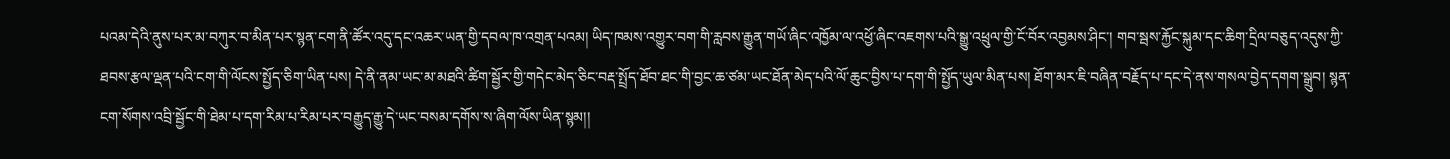པའམ་དེའི་ནུས་པར་མ་བཀུར་བ་མིན་པར་སྙན་ངག་ནི་ཚོར་འདུ་དང་འཆར་ཡན་གྱི་དབལ་ཁ་འགྲན་པའམ། ཡིད་ཁམས་འགྱུར་བག་གི་རླབས་རྒྱུན་གཡོ་ཞིང་འཁྱོམ་ལ་འཕྱོ་ཞིང་འཇགས་པའི་སྒྱུ་འཕྲུལ་གྱི་ངོ་བོར་འབྱམས་ཤིང་། གབ་སྦས་རྐྱོང་སྐུམ་དང་ཆིག་དྲིལ་བཅུད་འདུས་ཀྱི་ཐབས་རྩལ་ལྡན་པའི་ངག་གི་ལོངས་སྤྱོད་ཅིག་ཡིན་པས། དེ་ནི་ནམ་ཡང་མ་མཐའི་ཚིག་སྦྱོར་གྱི་གདེང་མེད་ཅིང་བརྡ་སྤྲོད་ཐོབ་ཐང་གི་བྱང་ཆ་ཙམ་ཡང་ཐོན་མེད་པའི་ལོ་ཆུང་བྱིས་པ་དག་གི་སྤྱོད་ཡུལ་མིན་པས། ཐོག་མར་ཇི་བཞིན་བརྗོད་པ་དང་དེ་ནས་གསལ་བྱེད་དགག་སྒྲུབ། སྙན་ངག་སོགས་འབྲི་སྦྱོང་གི་ཐེམ་པ་དག་རིམ་པ་རིམ་པར་བརྒྱུད་རྒྱུ་དེ་ཡང་བསམ་དགོས་ས་ཞིག་ལོས་ཡིན་སྙམ།།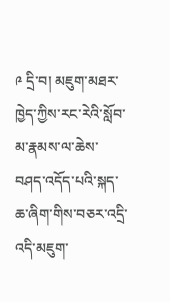༩ དྲི་བ། མཇུག་མཐར་ཁྱེད་ཀྱིས་རང་རེའི་སློབ་མ་རྣམས་ལ་ཆེས་བཤད་འདོད་པའི་སྐད་ཆ་ཞིག་གིས་བཅར་འདྲི་འདི་མཇུག་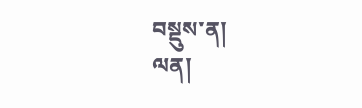བསྡུས་ན།
ལན།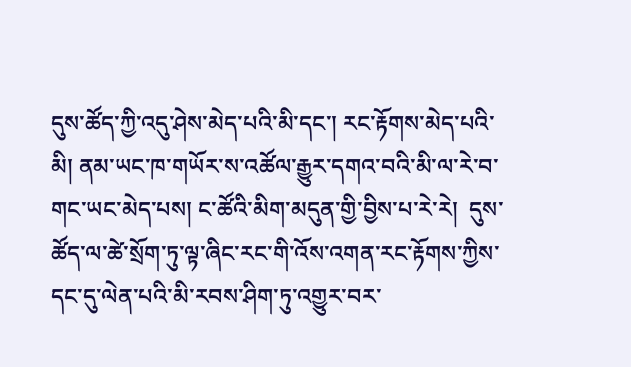དུས་ཚོད་ཀྱི་འདུ་ཤེས་མེད་པའི་མི་དང་། རང་རྟོགས་མེད་པའི་མི། ནམ་ཡང་ཁ་གཡོར་ས་འཚོལ་རྒྱུར་དགའ་བའི་མི་ལ་རེ་བ་གང་ཡང་མེད་པས། ང་ཚོའི་མིག་མདུན་གྱི་བྱིས་པ་རེ་རེ།  དུས་ཚོད་ལ་ཚེ་སྲོག་ཏུ་ལྟ་ཞིང་རང་གི་འོས་འགན་རང་རྟོགས་ཀྱིས་དང་དུ་ལེན་པའི་མི་རབས་ཤིག་ཏུ་འགྱུར་བར་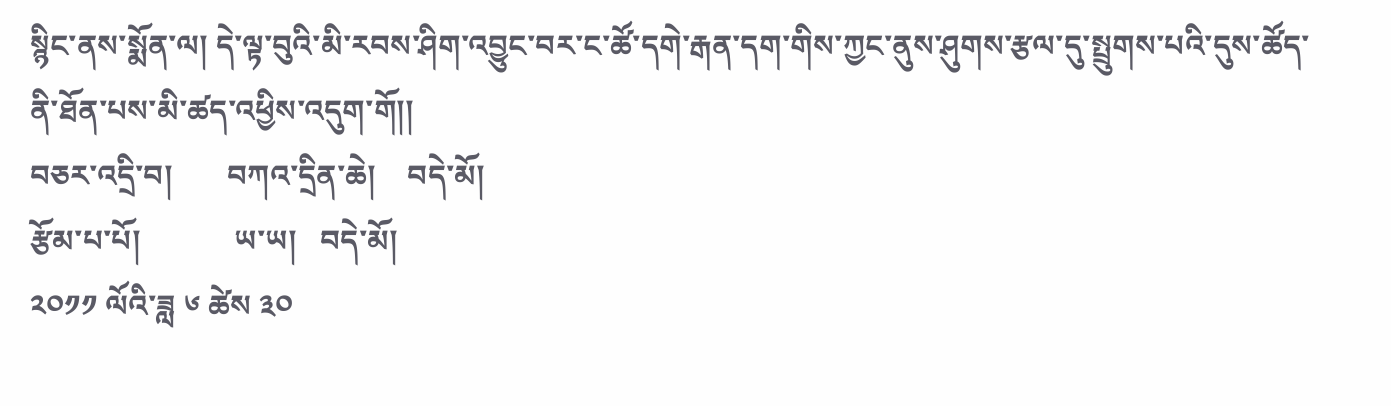སྙིང་ནས་སྨོན་ལ། དེ་ལྟ་བུའི་མི་རབས་ཤིག་འབྱུང་བར་ང་ཚོ་དགེ་རྒན་དག་གིས་ཀྱང་ནུས་ཤུགས་རྩལ་དུ་སྤྲུགས་པའི་དུས་ཚོད་ནི་ཐོན་པས་མི་ཚད་འཕྱིས་འདུག་གོ།།
བཅར་འདྲི་བ།       བཀའ་དྲིན་ཆེ།    བདེ་མོ།
རྩོམ་པ་པོ།            ཡ་ཡ།   བདེ་མོ།
༢༠༡༡ ལོའི་ཟླ ༦ ཚེས ༣༠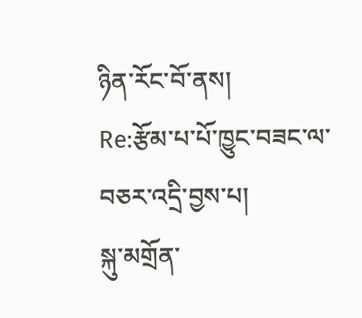ཉིན་རོང་བོ་ནས།
Re:རྩོམ་པ་པོ་ཁྱུང་བཟང་ལ་བཅར་འདྲི་བྱས་པ།
སྐུ་མགྲོན་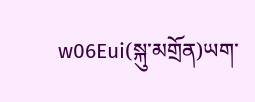w06Eui(སྐུ་མགྲོན)ཡག་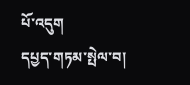པོ་འདུག
དཔྱད་གཏམ་སྤེལ་བ།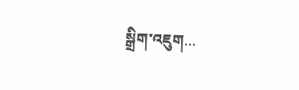སྒྲིག་འཇུག...